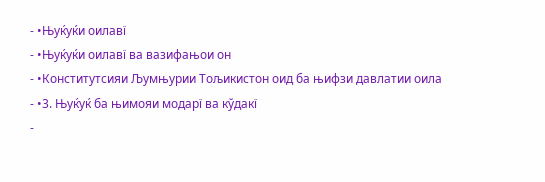- •Њуќуќи оилавї
- •Њуќуќи оилавї ва вазифањои он
- •Конститутсияи Љумњурии Тољикистон оид ба њифзи давлатии оила
- •3. Њуќуќ ба њимояи модарї ва кўдакї
-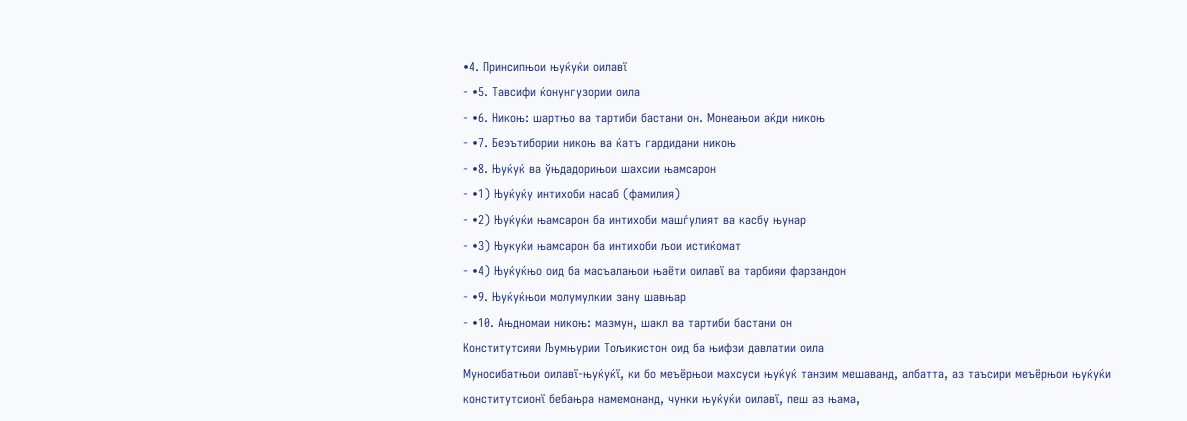•4. Принсипњои њуќуќи оилавї
- •5. Тавсифи ќонунгузории оила
- •6. Никоњ: шартњо ва тартиби бастани он. Монеањои аќди никоњ
- •7. Беэътибории никоњ ва ќатъ гардидани никоњ
- •8. Њуќуќ ва ўњдадорињои шахсии њамсарон
- •1) Њуќуќу интихоби насаб (фамилия)
- •2) Њуќуќи њамсарон ба интихоби машѓулият ва касбу њунар
- •3) Њукуќи њамсарон ба интихоби љои истиќомат
- •4) Њуќуќњо оид ба масъалањои њаёти оилавї ва тарбияи фарзандон
- •9. Њуќуќњои молумулкии зану шавњар
- •10. Ањдномаи никоњ: мазмун, шакл ва тартиби бастани он
Конститутсияи Љумњурии Тољикистон оид ба њифзи давлатии оила
Муносибатњои оилавї-њуќуќї, ки бо меъёрњои махсуси њуќуќ танзим мешаванд, албатта, аз таъсири меъёрњои њуќуќи конститутсионї бебањра намемонанд, чунки њуќуќи оилавї, пеш аз њама,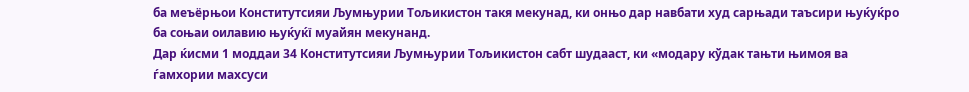ба меъёрњои Конститутсияи Љумњурии Тољикистон такя мекунад, ки онњо дар навбати худ сарњади таъсири њуќуќро ба соњаи оилавию њуќуќї муайян мекунанд.
Дар ќисми 1 моддаи 34 Конститутсияи Љумњурии Тољикистон сабт шудааст, ки «модару кўдак тањти њимоя ва ѓамхории махсуси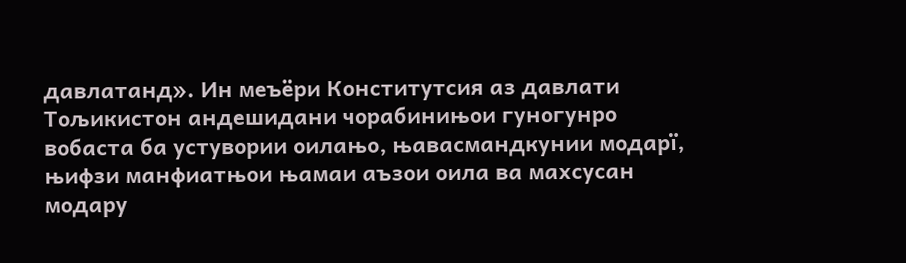давлатанд». Ин меъёри Конститутсия аз давлати Тољикистон андешидани чорабинињои гуногунро вобаста ба устувории оилањо, њавасмандкунии модарї, њифзи манфиатњои њамаи аъзои оила ва махсусан модару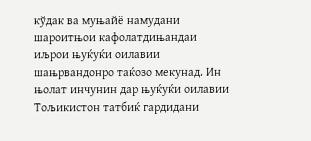кўдак ва муњайё намудани шароитњои кафолатдињандаи иљрои њуќуќи оилавии шањрвандонро таќозо мекунад. Ин њолат инчунин дар њуќуќи оилавии Тољикистон татбиќ гардидани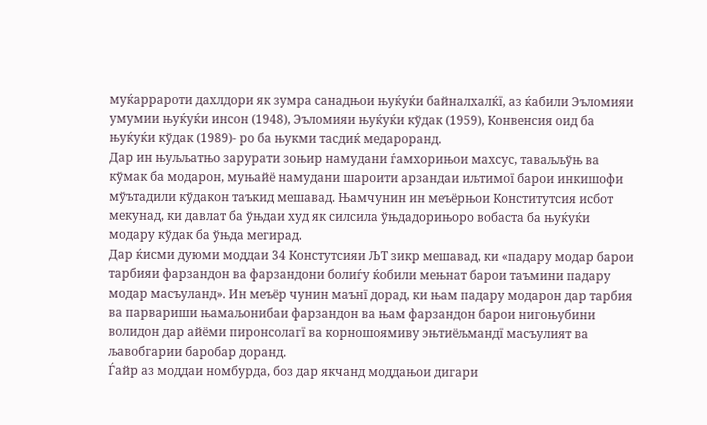муќаррароти дахлдори як зумра санадњои њуќуќи байналхалќї, аз ќабили Эъломияи умумии њуќуќи инсон (1948), Эъломияи њуќуќи кўдак (1959), Конвенсия оид ба њуќуќи кўдак (1989)- ро ба њукми тасдиќ медароранд.
Дар ин њуљљатњо зарурати зоњир намудани ѓамхорињои махсус, таваљљўњ ва кўмак ба модарон, муњайё намудани шароити арзандаи иљтимої барои инкишофи мўътадили кўдакон таъкид мешавад. Њамчунин ин меъёрњои Конститутсия исбот мекунад, ки давлат ба ўњдаи худ як силсила ўњдадорињоро вобаста ба њуќуќи модару кўдак ба ўњда мегирад.
Дар ќисми дуюми моддаи 34 Констутсияи ЉТ зикр мешавад, ки «падару модар барои тарбияи фарзандон ва фарзандони болиѓу ќобили мењнат барои таъмини падару модар масъуланд». Ин меъёр чунин маънї дорад, ки њам падару модарон дар тарбия ва парвариши њамаљонибаи фарзандон ва њам фарзандон барои нигоњубини волидон дар айёми пиронсолагї ва корношоямиву эњтиёљмандї масъулият ва љавобгарии баробар доранд.
Ѓайр аз моддаи номбурда, боз дар якчанд моддањои дигари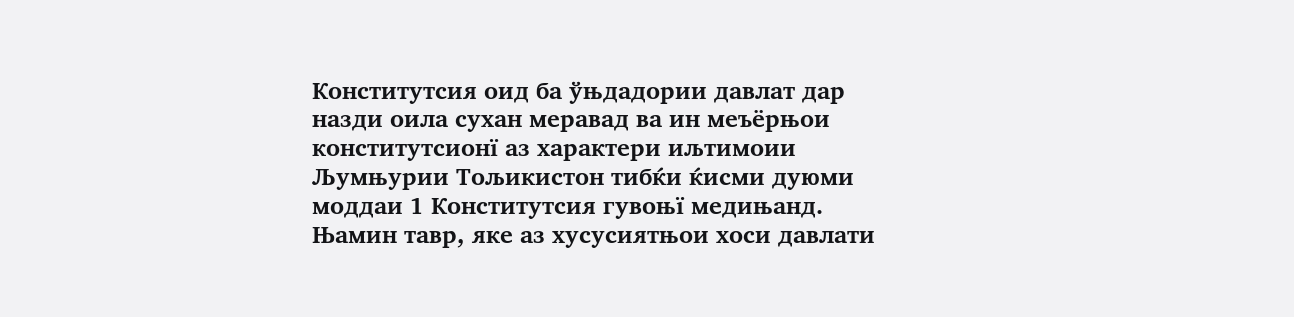Конститутсия оид ба ўњдадории давлат дар назди оила сухан меравад ва ин меъёрњои конститутсионї аз характери иљтимоии Љумњурии Тољикистон тибќи ќисми дуюми моддаи 1 Конститутсия гувоњї медињанд.
Њамин тавр, яке аз хусусиятњои хоси давлати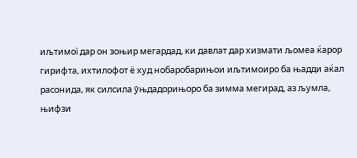иљтимої дар он зоњир мегардад, ки давлат дар хизмати љомеа ќарор гирифта, ихтилофот ё худ нобаробарињои иљтимоиро ба њадди аќал расонида, як силсила ўњдадорињоро ба зимма мегирад, аз љумла, њифзи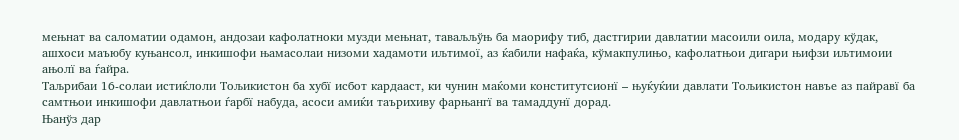мењнат ва саломатии одамон, андозаи кафолатноки музди мењнат, таваљљўњ ба маорифу тиб, дастгирии давлатии масоили оила, модару кўдак, ашхоси маъюбу куњансол, инкишофи њамасолаи низоми хадамоти иљтимої, аз ќабили нафаќа, кўмакпулињо, кафолатњои дигари њифзи иљтимоии ањолї ва ѓайра.
Таљрибаи 16-солаи истиќлоли Тољикистон ба хубї исбот кардааст, ки чунин маќоми конститутсионї – њуќуќии давлати Тољикистон навъе аз пайравї ба самтњои инкишофи давлатњои ѓарбї набуда, асоси амиќи таърихиву фарњангї ва тамаддунї дорад.
Њанўз дар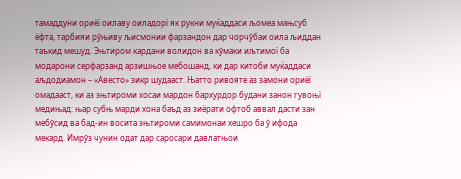тамаддуни ориёї оилаву оиладорї як рукни муќаддаси љомеа мањсуб ёфта, тарбияи рўњиву љисмонии фарзандон дар чорчўбаи оила љиддан таъкид мешуд. Эњтиром кардани волидон ва кўмаки иљтимої ба модарони серфарзанд арзишњое мебошанд, ки дар китоби муќаддаси аљдодиамон – «Авесто» зикр шудааст. Њатто ривояте аз замони ориёї омадааст, ки аз эњтироми хосаи мардон бархурдор будани занон гувоњї медињад: њар субњ марди хона баъд аз зиёрати офтоб аввал дасти зан мебўсид ва бад-ин восита эњтироми самимонаи хешро ба ў ифода мекард. Имрўз чунин одат дар саросари давлатњои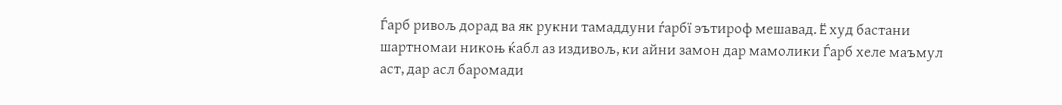Ѓарб ривољ дорад ва як рукни тамаддуни ѓарбї эътироф мешавад. Ё худ бастани шартномаи никоњ ќабл аз издивољ, ки айни замон дар мамолики Ѓарб хеле маъмул аст, дар асл баромади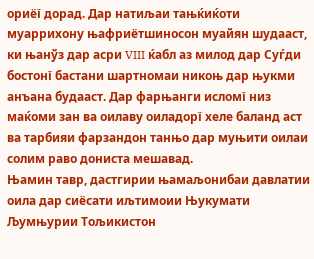ориёї дорад. Дар натиљаи тањќиќоти муаррихону њафриётшиносон муайян шудааст, ки њанўз дар асри VIII ќабл аз милод дар Суѓди бостонї бастани шартномаи никоњ дар њукми анъана будааст. Дар фарњанги исломї низ маќоми зан ва оилаву оиладорї хеле баланд аст ва тарбияи фарзандон танњо дар муњити оилаи солим раво дониста мешавад.
Њамин тавр, дастгирии њамаљонибаи давлатии оила дар сиёсати иљтимоии Њукумати Љумњурии Тољикистон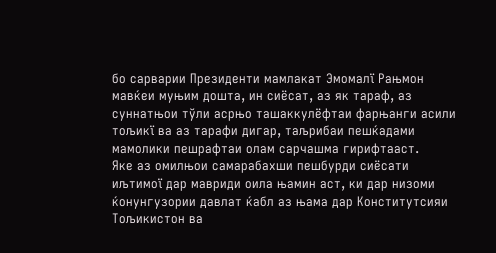бо сарварии Президенти мамлакат Эмомалї Рањмон мавќеи муњим дошта, ин сиёсат, аз як тараф, аз суннатњои тўли асрњо ташаккулёфтаи фарњанги асили тољикї ва аз тарафи дигар, таљрибаи пешќадами мамолики пешрафтаи олам сарчашма гирифтааст.
Яке аз омилњои самарабахши пешбурди сиёсати иљтимої дар мавриди оила њамин аст, ки дар низоми ќонунгузории давлат ќабл аз њама дар Конститутсияи Тољикистон ва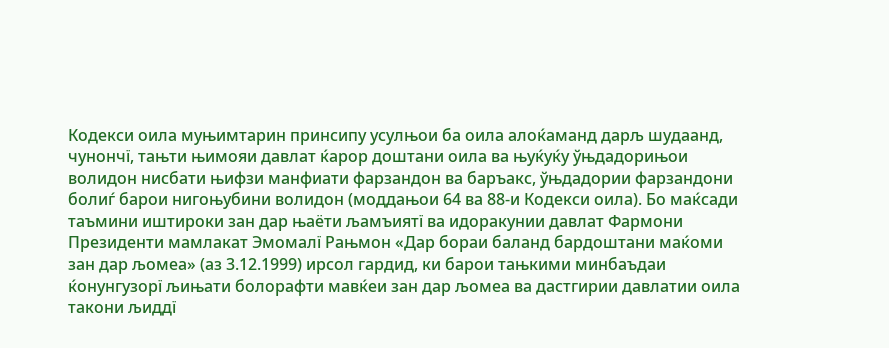Кодекси оила муњимтарин принсипу усулњои ба оила алоќаманд дарљ шудаанд, чунончї, тањти њимояи давлат ќарор доштани оила ва њуќуќу ўњдадорињои волидон нисбати њифзи манфиати фарзандон ва баръакс, ўњдадории фарзандони болиѓ барои нигоњубини волидон (моддањои 64 ва 88-и Кодекси оила). Бо маќсади таъмини иштироки зан дар њаёти љамъиятї ва идоракунии давлат Фармони Президенти мамлакат Эмомалї Рањмон «Дар бораи баланд бардоштани маќоми зан дар љомеа» (аз 3.12.1999) ирсол гардид, ки барои тањкими минбаъдаи ќонунгузорї љињати болорафти мавќеи зан дар љомеа ва дастгирии давлатии оила такони љиддї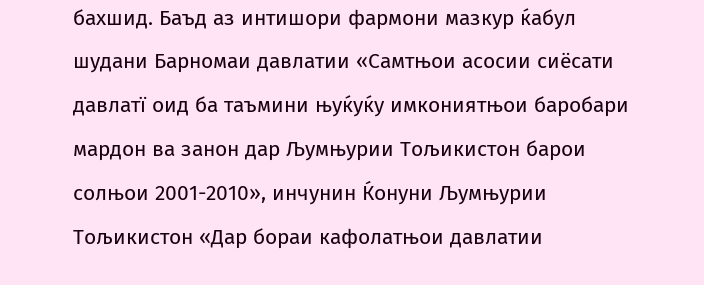бахшид. Баъд аз интишори фармони мазкур ќабул шудани Барномаи давлатии «Самтњои асосии сиёсати давлатї оид ба таъмини њуќуќу имкониятњои баробари мардон ва занон дар Љумњурии Тољикистон барои солњои 2001-2010», инчунин Ќонуни Љумњурии Тољикистон «Дар бораи кафолатњои давлатии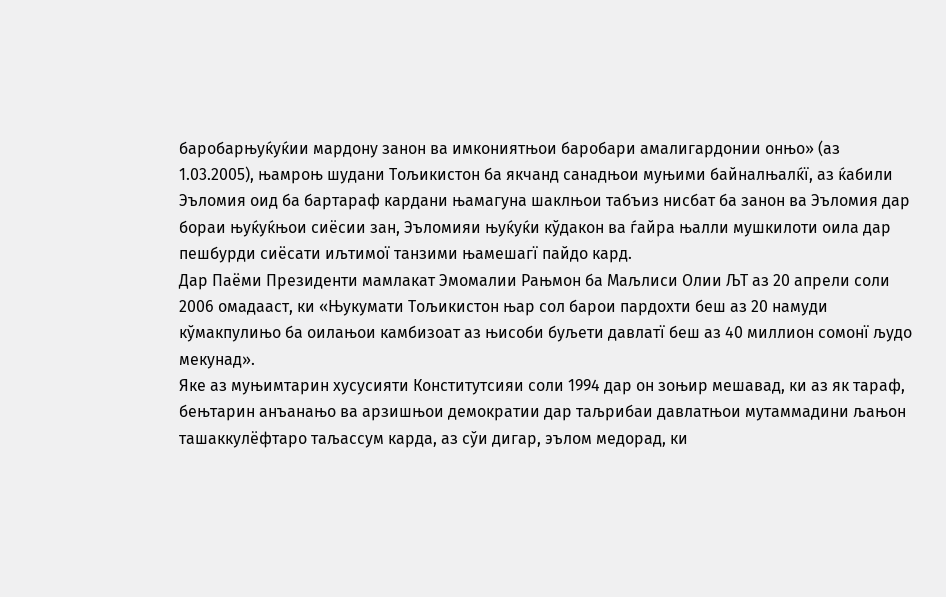баробарњуќуќии мардону занон ва имкониятњои баробари амалигардонии онњо» (аз 1.03.2005), њамроњ шудани Тољикистон ба якчанд санадњои муњими байналњалќї, аз ќабили Эъломия оид ба бартараф кардани њамагуна шаклњои табъиз нисбат ба занон ва Эъломия дар бораи њуќуќњои сиёсии зан, Эъломияи њуќуќи кўдакон ва ѓайра њалли мушкилоти оила дар пешбурди сиёсати иљтимої танзими њамешагї пайдо кард.
Дар Паёми Президенти мамлакат Эмомалии Рањмон ба Маљлиси Олии ЉТ аз 20 апрели соли 2006 омадааст, ки «Њукумати Тољикистон њар сол барои пардохти беш аз 20 намуди кўмакпулињо ба оилањои камбизоат аз њисоби буљети давлатї беш аз 40 миллион сомонї људо мекунад».
Яке аз муњимтарин хусусияти Конститутсияи соли 1994 дар он зоњир мешавад, ки аз як тараф, бењтарин анъанањо ва арзишњои демократии дар таљрибаи давлатњои мутаммадини љањон ташаккулёфтаро таљассум карда, аз сўи дигар, эълом медорад, ки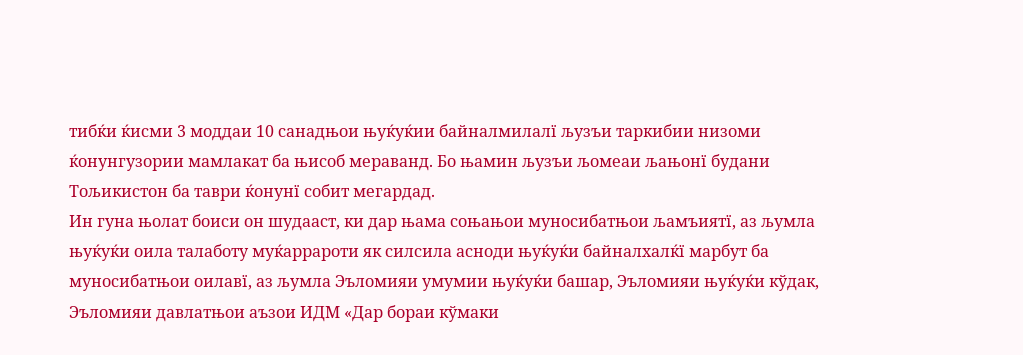тибќи ќисми 3 моддаи 10 санадњои њуќуќии байналмилалї љузъи таркибии низоми ќонунгузории мамлакат ба њисоб мераванд. Бо њамин љузъи љомеаи љањонї будани Тољикистон ба таври ќонунї собит мегардад.
Ин гуна њолат боиси он шудааст, ки дар њама соњањои муносибатњои љамъиятї, аз љумла њуќуќи оила талаботу муќаррароти як силсила асноди њуќуќи байналхалќї марбут ба муносибатњои оилавї, аз љумла Эъломияи умумии њуќуќи башар, Эъломияи њуќуќи кўдак, Эъломияи давлатњои аъзои ИДМ «Дар бораи кўмаки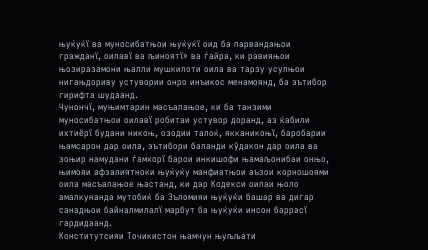њуќуќї ва муносибатњои њуќуќї оид ба парвандањои гражданї, оилавї ва љиноятї» ва ѓайра, ки равияњои њозиразамони њалли мушкилоти оила ва тарзу усулњои нигањдориву устувории онро инъикос менамоянд, ба эътибор гирифта шудаанд.
Чунончї, муњимтарин масъалањое, ки ба танзими муносибатњои оилавї робитаи устувор доранд, аз ќабили ихтиёрї будани никоњ, озодии талоќ, якканикоњї, баробарии њамсарон дар оила, эътибори баланди кўдакон дар оила ва зоњир намудани ѓамхорї барои инкишофи њамаљонибаи онњо, њимояи афзалиятноки њуќуќу манфиатњои аъзои корношоями оила масъалањое њастанд, ки дар Кодекси оилаи њоло амалкунанда мутобиќ ба Эъломияи њуќуќи башар ва дигар санадњои байналмилалї марбут ба њуќуќи инсон баррасї гардидаанд.
Конститутсияи Точикистон њамчун њуљљати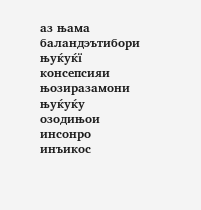аз њама баландэътибори њуќуќї консепсияи њозиразамони њуќуќу озодињои инсонро инъикос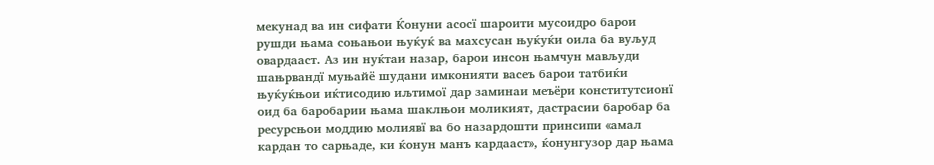мекунад ва ин сифати Ќонуни асосї шароити мусоидро барои рушди њама соњањои њуќуќ ва махсусан њуќуќи оила ба вуљуд овардааст. Аз ин нуќтаи назар, барои инсон њамчун мављуди шањрвандї муњайё шудани имконияти васеъ барои татбиќи њуќуќњои иќтисодию иљтимої дар заминаи меъёри конститутсионї оид ба баробарии њама шаклњои моликият, дастрасии баробар ба ресурсњои моддию молиявї ва бо назардошти принсипи «амал кардан то сарњаде, ки ќонун манъ кардааст», ќонунгузор дар њама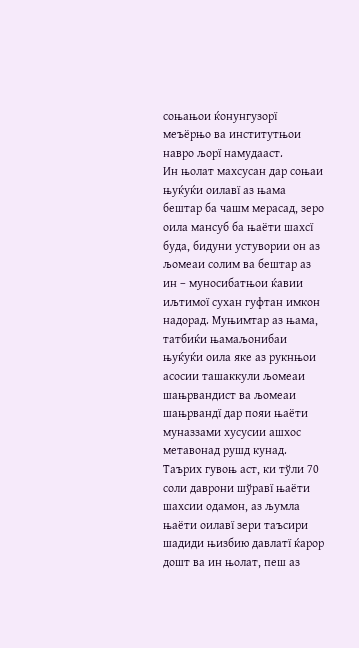соњањои ќонунгузорї меъёрњо ва институтњои навро љорї намудааст.
Ин њолат махсусан дар соњаи њуќуќи оилавї аз њама бештар ба чашм мерасад, зеро оила мансуб ба њаёти шахсї буда, бидуни устувории он аз љомеаи солим ва бештар аз ин – муносибатњои ќавии иљтимої сухан гуфтан имкон надорад. Муњимтар аз њама, татбиќи њамаљонибаи њуќуќи оила яке аз рукнњои асосии ташаккули љомеаи шањрвандист ва љомеаи шањрвандї дар пояи њаёти муназзами хусусии ашхос метавонад рушд кунад.
Таърих гувоњ аст, ки тўли 70 соли даврони шўравї њаёти шахсии одамон, аз љумла њаёти оилавї зери таъсири шадиди њизбию давлатї ќарор дошт ва ин њолат, пеш аз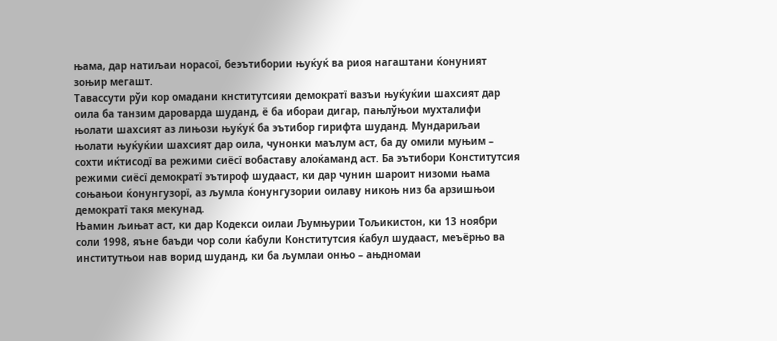њама, дар натиљаи норасої, беэътибории њуќуќ ва риоя нагаштани ќонуният зоњир мегашт.
Тавассути рўи кор омадани кнститутсияи демократї вазъи њуќуќии шахсият дар оила ба танзим дароварда шуданд, ё ба ибораи дигар, пањлўњои мухталифи њолати шахсият аз лињози њуќуќ ба эътибор гирифта шуданд. Мундариљаи њолати њуќуќии шахсият дар оила, чунонки маълум аст, ба ду омили муњим – сохти иќтисодї ва режими сиёсї вобаставу алоќаманд аст. Ба эътибори Конститутсия режими сиёсї демократї эътироф шудааст, ки дар чунин шароит низоми њама соњањои ќонунгузорї, аз љумла ќонунгузории оилаву никоњ низ ба арзишњои демократї такя мекунад.
Њамин љињат аст, ки дар Кодекси оилаи Љумњурии Тољикистон, ки 13 ноябри соли 1998, яъне баъди чор соли ќабули Конститутсия ќабул шудааст, меъёрњо ва институтњои нав ворид шуданд, ки ба љумлаи онњо – ањдномаи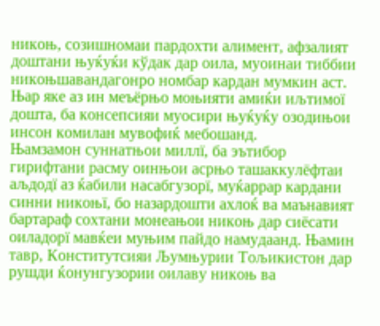никоњ, созишномаи пардохти алимент, афзалият доштани њуќуќи кўдак дар оила, муоинаи тиббии никоњшавандагонро номбар кардан мумкин аст. Њар яке аз ин меъёрњо моњияти амиќи иљтимої дошта, ба консепсияи муосири њуќуќу озодињои инсон комилан мувофиќ мебошанд.
Њамзамон суннатњои миллї, ба эътибор гирифтани расму оинњои асрњо ташаккулёфтаи аљдодї аз ќабили насабгузорї, муќаррар кардани синни никоњї, бо назардошти ахлоќ ва маънавият бартараф сохтани монеањои никоњ дар сиёсати оиладорї мавќеи муњим пайдо намудаанд. Њамин тавр, Конститутсияи Љумњурии Тољикистон дар рушди ќонунгузории оилаву никоњ ва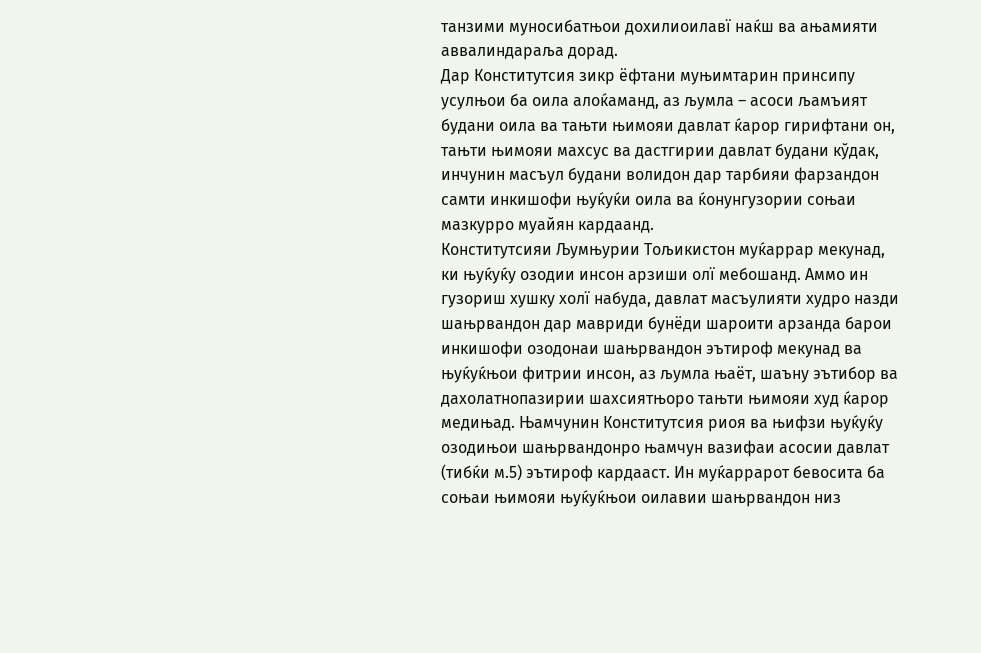танзими муносибатњои дохилиоилавї наќш ва ањамияти аввалиндараља дорад.
Дар Конститутсия зикр ёфтани муњимтарин принсипу усулњои ба оила алоќаманд, аз љумла – асоси љамъият будани оила ва тањти њимояи давлат ќарор гирифтани он, тањти њимояи махсус ва дастгирии давлат будани кўдак, инчунин масъул будани волидон дар тарбияи фарзандон самти инкишофи њуќуќи оила ва ќонунгузории соњаи мазкурро муайян кардаанд.
Конститутсияи Љумњурии Тољикистон муќаррар мекунад, ки њуќуќу озодии инсон арзиши олї мебошанд. Аммо ин гузориш хушку холї набуда, давлат масъулияти худро назди шањрвандон дар мавриди бунёди шароити арзанда барои инкишофи озодонаи шањрвандон эътироф мекунад ва њуќуќњои фитрии инсон, аз љумла њаёт, шаъну эътибор ва дахолатнопазирии шахсиятњоро тањти њимояи худ ќарор медињад. Њамчунин Конститутсия риоя ва њифзи њуќуќу озодињои шањрвандонро њамчун вазифаи асосии давлат (тибќи м.5) эътироф кардааст. Ин муќаррарот бевосита ба соњаи њимояи њуќуќњои оилавии шањрвандон низ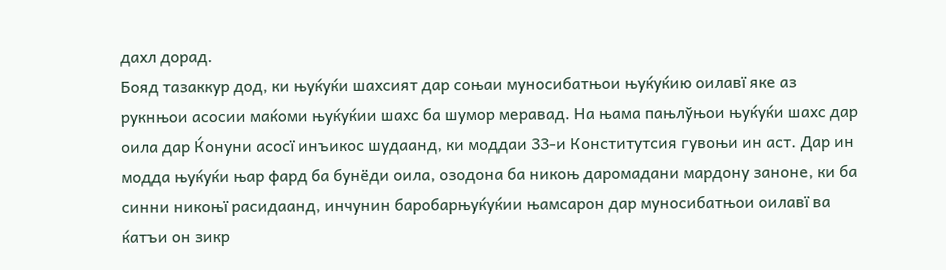дахл дорад.
Бояд тазаккур дод, ки њуќуќи шахсият дар соњаи муносибатњои њуќуќию оилавї яке аз рукнњои асосии маќоми њуќуќии шахс ба шумор меравад. На њама пањлўњои њуќуќи шахс дар оила дар Ќонуни асосї инъикос шудаанд, ки моддаи 33-и Конститутсия гувоњи ин аст. Дар ин модда њуќуќи њар фард ба бунёди оила, озодона ба никоњ даромадани мардону заноне, ки ба синни никоњї расидаанд, инчунин баробарњуќуќии њамсарон дар муносибатњои оилавї ва ќатъи он зикр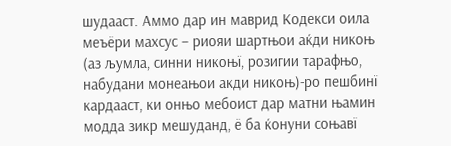шудааст. Аммо дар ин маврид Кодекси оила меъёри махсус – риояи шартњои аќди никоњ (аз љумла, синни никоњї, розигии тарафњо, набудани монеањои акди никоњ)-ро пешбинї кардааст, ки онњо мебоист дар матни њамин модда зикр мешуданд, ё ба ќонуни соњавї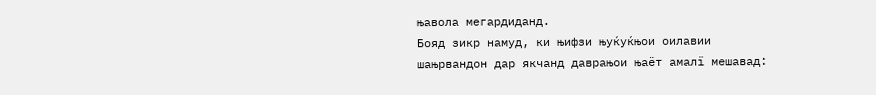њавола мегардиданд.
Бояд зикр намуд, ки њифзи њуќуќњои оилавии шањрвандон дар якчанд даврањои њаёт амалї мешавад: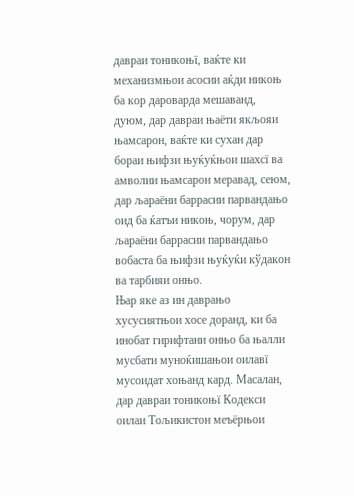давраи тоникоњї, ваќте ки механизмњои асосии аќди никоњ ба кор дароварда мешаванд, дуюм, дар давраи њаёти якљояи њамсарон, ваќте ки сухан дар бораи њифзи њуќуќњои шахсї ва амволии њамсарон меравад, сеюм, дар љараёни баррасии парвандањо оид ба ќатъи никоњ, чорум, дар љараёни баррасии парвандањо вобаста ба њифзи њуќуќи кўдакон ва тарбияи онњо.
Њар яке аз ин даврањо хусусиятњои хосе доранд, ки ба инобат гирифтани онњо ба њалли мусбати муноќишањои оилавї мусоидат хоњанд кард. Масалан, дар давраи тоникоњї Кодекси оилаи Тољикистон меъёрњои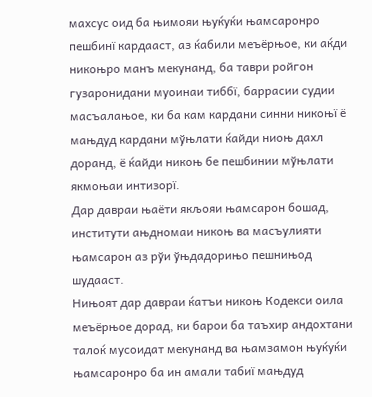махсус оид ба њимояи њуќуќи њамсаронро пешбинї кардааст, аз ќабили меъёрњое, ки аќди никоњро манъ мекунанд, ба таври ройгон гузаронидани муоинаи тиббї, баррасии судии масъалањое, ки ба кам кардани синни никоњї ё мањдуд кардани мўњлати ќайди ниоњ дахл доранд, ё ќайди никоњ бе пешбинии мўњлати якмоњаи интизорї.
Дар давраи њаёти якљояи њамсарон бошад, институти ањдномаи никоњ ва масъулияти њамсарон аз рўи ўњдадорињо пешнињод шудааст.
Нињоят дар давраи ќатъи никоњ Кодекси оила меъёрњое дорад, ки барои ба таъхир андохтани талоќ мусоидат мекунанд ва њамзамон њуќуќи њамсаронро ба ин амали табиї мањдуд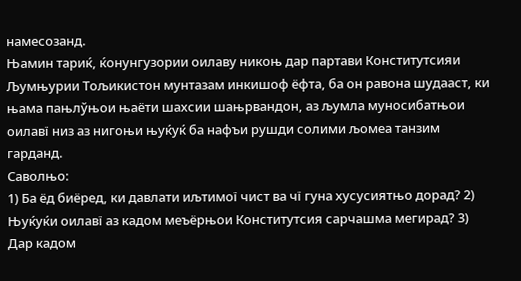намесозанд.
Њамин тариќ, ќонунгузории оилаву никоњ дар партави Конститутсияи Љумњурии Тољикистон мунтазам инкишоф ёфта, ба он равона шудааст, ки њама пањлўњои њаёти шахсии шањрвандон, аз љумла муносибатњои оилавї низ аз нигоњи њуќуќ ба нафъи рушди солими љомеа танзим гарданд.
Саволњо:
1) Ба ёд биёред, ки давлати иљтимої чист ва чї гуна хусусиятњо дорад? 2) Њуќуќи оилавї аз кадом меъёрњои Конститутсия сарчашма мегирад? 3) Дар кадом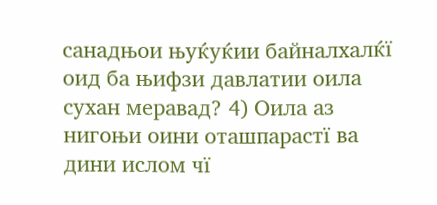санадњои њуќуќии байналхалќї оид ба њифзи давлатии оила сухан меравад? 4) Оила аз нигоњи оини оташпарастї ва дини ислом чї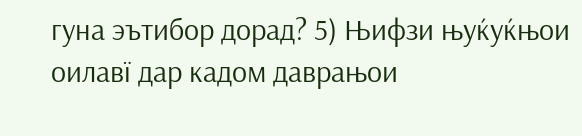гуна эътибор дорад? 5) Њифзи њуќуќњои оилавї дар кадом даврањои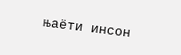њаёти инсон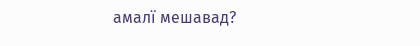амалї мешавад?